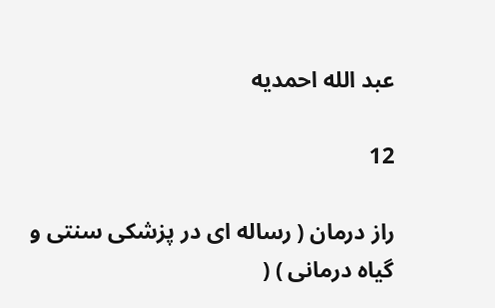عبد الله احمديه

12

راز درمان ( رساله اى در پزشكى سنتى و گياه درمانى ) (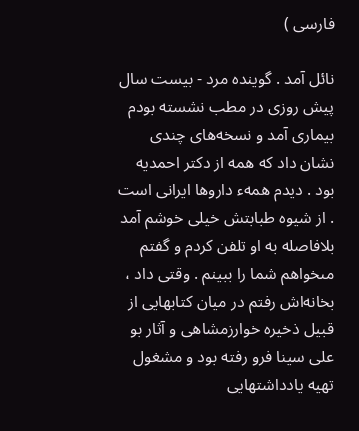فارسى )

نائل آمد . گوينده مرد - بيست سال پيش روزى در مطب نشسته بودم بيمارى آمد و نسخه‌هاى چندى نشان داد كه همه از دكتر احمديه بود . ديدم همهء داروها ايرانى است . از شيوه طبابتش خيلى خوشم آمد بلافاصله به او تلفن كردم و گفتم مىخواهم شما را ببينم . وقتى داد ، بخانه‌اش رفتم در ميان كتابهايى از قبيل ذخيره خوارزمشاهى و آثار بو على سينا فرو رفته بود و مشغول تهيه يادداشتهايى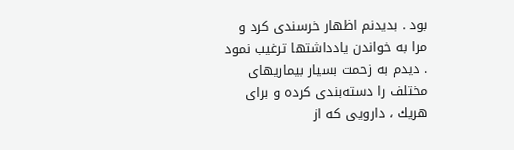بود . بديدنم اظهار خرسندى كرد و مرا به خواندن يادداشتها ترغيب نمود . ديدم به زحمت بسيار بيماريهاى مختلف را دسته‌بندى كرده و براى هريك ، دارويى كه از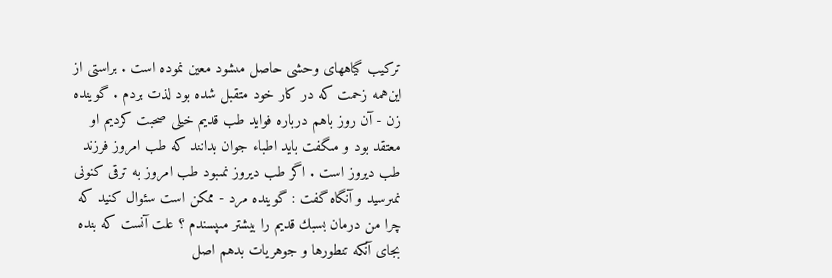تركيب گياههاى وحشى حاصل مىشود معين نموده است . براستى از اين‌همه زحمت كه در كار خود متقبل شده بود لذت بردم . گوينده زن - آن روز باهم درباره فوايد طب قديم خيلى صحبت كرديم او معتقد بود و مىگفت بايد اطباء جوان بدانند كه طب امروز فرزند طب ديروز است . اگر طب ديروز نمىبود طب امروز به ترقى كنونى نمىرسيد و آنگاه گفت : گوينده مرد - ممكن است سئوال كنيد كه چرا من درمان بسبك قديم را بيشتر مىپسندم ؟ علت آنست كه بنده بجاى آنكه تنطورها و جوهريات بدهم اصل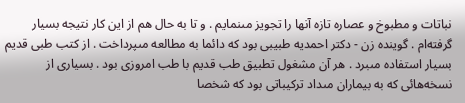نباتات و مطبوخ و عصاره تازه آنها را تجويز مىنمايم . و تا به حال هم از اين كار نتيجه بسيار گرفته‌ام . گوينده زن - دكتر احمديه طبيبى بود كه دائما به مطالعه مىپرداخت . از كتب طبى قديم بسيار استفاده مىبرد . هر آن مشغول تطبيق طب قديم با طب امروزى بود . بسيارى از نسخه‌هائى كه به بيماران مىداد تركيباتى بود كه شخصا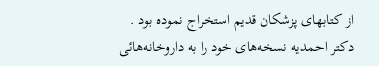از كتابهاى پزشكان قديم استخراج نموده بود . دكتر احمديه نسخه‌هاى خود را به داروخانه‌هائى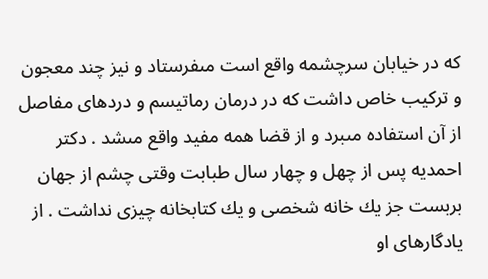كه در خيابان سرچشمه واقع است مىفرستاد و نيز چند معجون و تركيب خاص داشت كه در درمان رماتيسم و دردهاى مفاصل از آن استفاده مىبرد و از قضا همه مفيد واقع مىشد . دكتر احمديه پس از چهل و چهار سال طبابت وقتى چشم از جهان بربست جز يك خانه شخصى و يك كتابخانه چيزى نداشت . از يادگارهاى او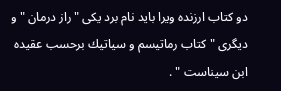دو كتاب ارزنده ويرا بايد نام برد يكى " راز درمان " و ديگرى " كتاب رماتيسم و سياتيك برحسب عقيده ابن سيناست " .